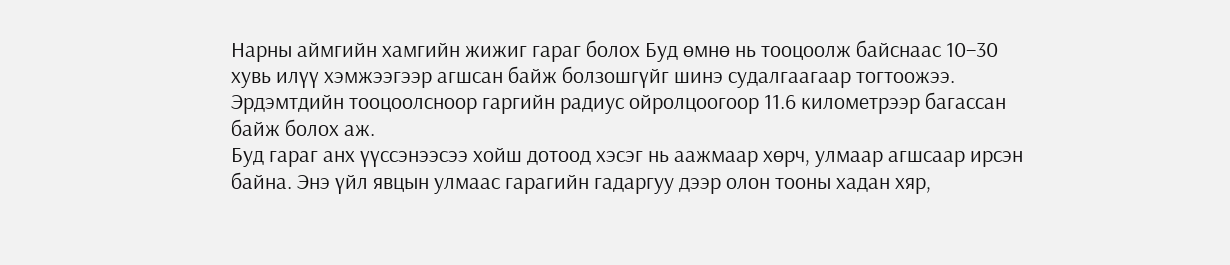Нарны аймгийн хамгийн жижиг гараг болох Буд өмнө нь тооцоолж байснаас 10–30 хувь илүү хэмжээгээр агшсан байж болзошгүйг шинэ судалгаагаар тогтоожээ. Эрдэмтдийн тооцоолсноор гаргийн радиус ойролцоогоор 11.6 километрээр багассан байж болох аж.
Буд гараг анх үүссэнээсээ хойш дотоод хэсэг нь аажмаар хөрч, улмаар агшсаар ирсэн байна. Энэ үйл явцын улмаас гарагийн гадаргуу дээр олон тооны хадан хяр,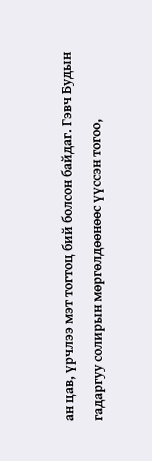ан цав, үрчлээ мэт тогтоц бий болсон байдаг. Гэвч Будын гадаргуу солирын мөргөлдөөнөөс үүссэн тогоо,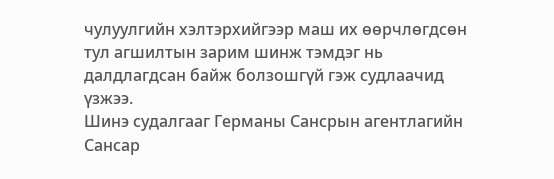чулуулгийн хэлтэрхийгээр маш их өөрчлөгдсөн тул агшилтын зарим шинж тэмдэг нь далдлагдсан байж болзошгүй гэж судлаачид үзжээ.
Шинэ судалгааг Германы Сансрын агентлагийн Сансар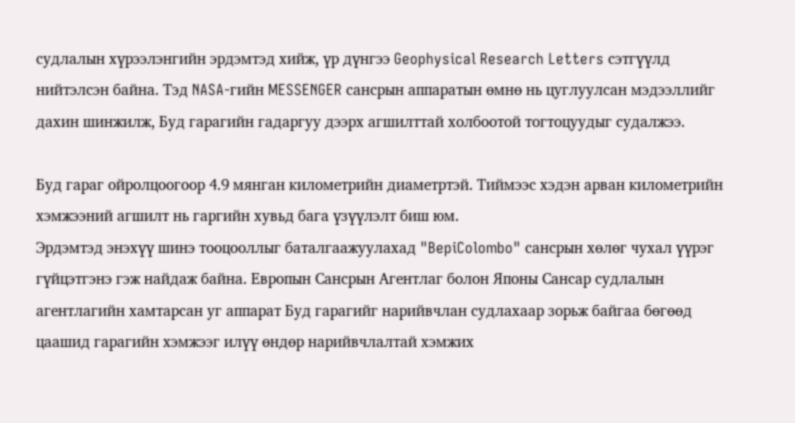судлалын хүрээлэнгийн эрдэмтэд хийж, үр дүнгээ Geophysical Research Letters сэтгүүлд нийтэлсэн байна. Тэд NASA-гийн MESSENGER сансрын аппаратын өмнө нь цуглуулсан мэдээллийг дахин шинжилж, Буд гарагийн гадаргуу дээрх агшилттай холбоотой тогтоцуудыг судалжээ.

Буд гараг ойролцоогоор 4.9 мянган километрийн диаметртэй. Тиймээс хэдэн арван километрийн хэмжээний агшилт нь гаргийн хувьд бага үзүүлэлт биш юм.
Эрдэмтэд энэхүү шинэ тооцооллыг баталгаажуулахад "BepiColombo" сансрын хөлөг чухал үүрэг гүйцэтгэнэ гэж найдаж байна. Европын Сансрын Агентлаг болон Японы Сансар судлалын агентлагийн хамтарсан уг аппарат Буд гарагийг нарийвчлан судлахаар зорьж байгаа бөгөөд цаашид гарагийн хэмжээг илүү өндөр нарийвчлалтай хэмжих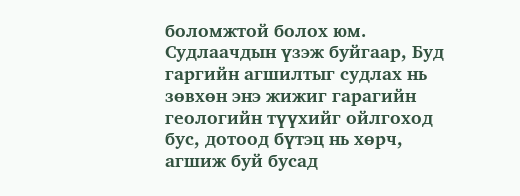боломжтой болох юм.
Судлаачдын үзэж буйгаар, Буд гаргийн агшилтыг судлах нь зөвхөн энэ жижиг гарагийн геологийн түүхийг ойлгоход бус, дотоод бүтэц нь хөрч, агшиж буй бусад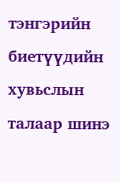тэнгэрийн биетүүдийн хувьслын талаар шинэ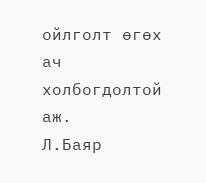ойлголт өгөх ач холбогдолтой аж.
Л.Баяр